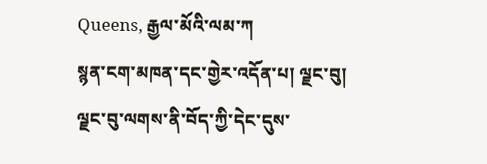Queens, རྒྱལ་མོའི་ལམ་ཀ
སྙན་ངག་མཁན་དང་གྱེར་འདོན་པ། ལྗང་བུ།
ལྗང་བུ་ལགས་ནི་བོད་ཀྱི་དེང་དུས་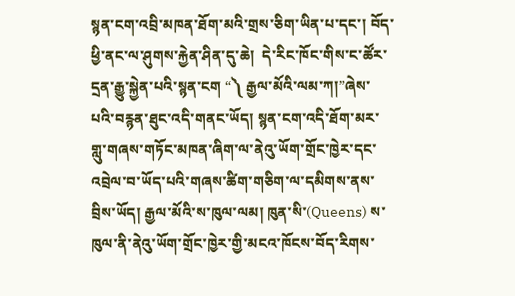སྙན་ངག་འབྲི་མཁན་ཐོག་མའི་གྲས་ཅིག་ཡིན་པ་དང་། བོད་ཕྱི་ནང་ལ་ཤུགས་རྐྱེན་ཤིན་དུ་ཆེ།  དེ་རིང་ཁོང་གིས་ང་ཚོར་དྲན་རྒྱུ་སྐྱེན་པའི་སྙན་ངག “༽ རྒྱལ་མོའི་ལམ་ཀ།”ཞེས་པའི་བརྙན་ཐུང་འདི་གནང་ཡོད། སྙན་ངག་འདི་ཐོག་མར་གླུ་གཞས་གཏོང་མཁན་ཞིག་ལ་ནེའུ་ཡོག་གྲོང་ཁྱེར་དང་འབྲེལ་བ་ཡོད་པའི་གཞས་ཚིག་གཅིག་ལ་དམིགས་ནས་བྲིས་ཡོད། རྒྱལ་མོའི་ས་ཁུལ་ལམ། ཁུན་སི་(Queens) ས་ཁུལ་ནི་ནེའུ་ཡོག་གྲོང་ཁྱེར་གྱི་མངའ་ཁོངས་བོད་རིགས་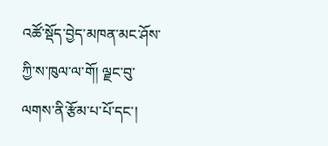འཚོ་སྡོད་བྱེད་མཁན་མང་ཤོས་ཀྱི་ས་ཁུལ་ལ་གོ། ལྗང་བུ་ལགས་ནི་རྩོམ་པ་པོ་དང་།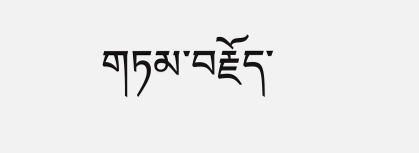གཏམ་བརྗོད་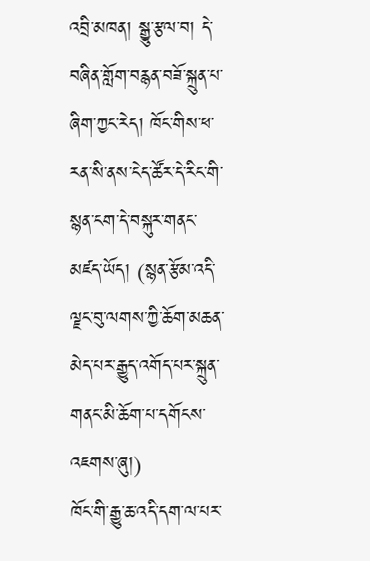འབྲི་མཁན། སྒྱུ་རྩལ་བ། དེ་བཞིན་གློག་བརྙན་བཟོ་སྐྲུན་པ་ཞིག་ཀྱང་རེད། ཁོང་གིས་ཕ་རན་སི་ནས་ངེད་ཚོར་དེ་རིང་གི་སྙན་ངག་དེ་བསྐུར་གནང་མཛད་ཡོད། (སྙན་རྩོམ་འདི་ལྗང་བུ་ལགས་ཀྱི་ཆོག་མཆན་མེད་པར་རྒྱུད་འགོད་པར་སྐྲུན་གནང་མི་ཆོག་པ་དགོངས་འཇགས་ཞུ།)
ཁོང་གི་རྒྱུ་ཆ་འདི་དག་ལ་པར་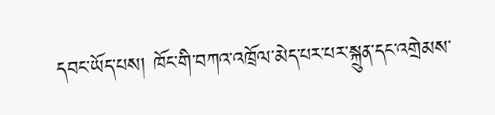དབང་ཡོད་པས། ཁོང་གི་བཀའ་འཁྲོལ་མེད་པར་པར་སྐྲུན་དང་འགྲེམས་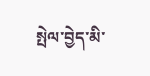སྤེལ་བྱེད་མི་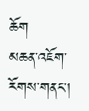ཆོག
མཆན་འཇོག་རོགས་གནང་།